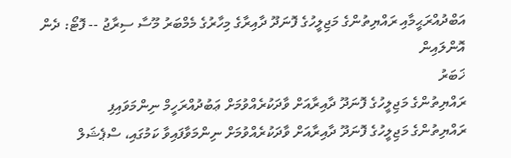އަބްދުއްރަޙީމާއި ރައްޔިތުންގެ މަޖިލީހުގެ ފޮނަދޫ ދާއިރާގެ މިހާރުގެ މެމްބަރު މޫސާ ސިރާޖު -- ފޮޓޯ: ދެން އޮންލައިން
ޚަބަރު
ރައްޔިތުންގެ މަޖިލީހުގެ ފޮނަދޫ ދާއިރާއަށް ވާދަކުރެއްވުމަށް ޢަބުދުއްރަހީމް ނިންމަވައިފި
ރައްޔިތުންގެ މަޖިލީހުގެ ފޮނަދޫ ދާއިރާއަށް ވާދަކުރެއްވުމަށް ނިންމަވާފައިވާ ކަމުގައި، ސްޕެޝަލް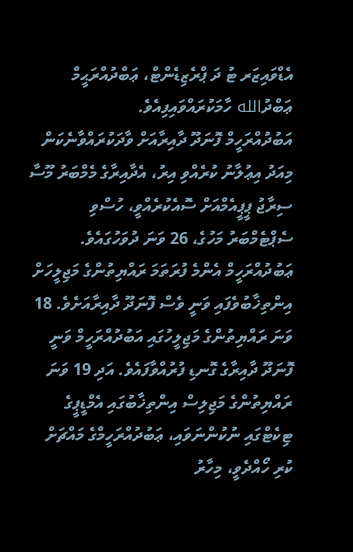އެޑްވައިޒަރ ޓު ދަ ޕްރެޒިޑެންޓް، ޢަބްދުއްރަޙީމް ޢަބްދުالله ހާމަކުރައްވައިފިއެވެ.
އަބުދުއްރަހީމް ފޮނަދޫ ދާއިރާއަށް ވާދަކުރައްވާނެކަން މިއަދު އިޢުލާނު ކުރެއްވި އިރު، އެދާއިރާގެ މެމްބަރު މޫސާ ސިރާޖު ޕީޕީއެމްއަށް ސޮއެކުރެއްވީ، ހުސްވި ސެޕްޓެމްބަރު މަހުގެ، 26 ވަނަ ދުވަހުގައެވެ.
ޢަބުދުއްރަހީމް އެންމެ ފުރަތަމަ ރައްޔިތުންގެ މަޖިލީހަށް އިންތިޚާބުވެފައި ވަނީ ވެސް ފޮނަދޫ ދާއިރާއަށެވެ. 18 ވަނަ ރައްޔިތުންގެ މަޖިލީހުގައި އަބުދުއްރަހީމް ވަނީ ފޮނަދޫ ދާއިރާގެ ގޮނޑި ފުރުއްވާފައެވެ. އަދި 19 ވަނަ ރައްޔިތުންގެ މަޖިލިސް އިންތިޚާބުގައި އެމްޑީޕީގެ ޓިކެޓްގައި ނުކުންނަވައި، ޢަބުދުއްރަހީމްގެ މައްޗަށް ކުރި ހޯއްދެވީ، މިހާރު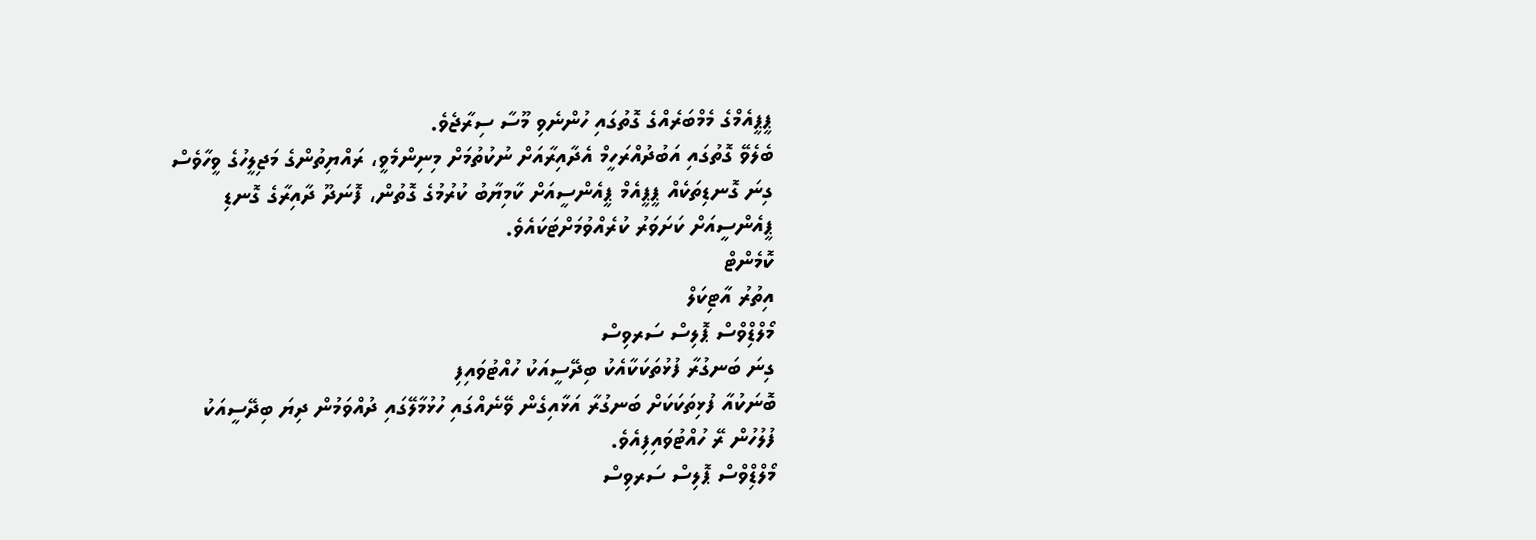ޕީޕީއެމްގެ މެމްބަރެއްގެ ގޮތުގައި ހުންނެވި މޫސާ ސިރާޖެވެ.
ބެލެވޭ ގޮތުގައި އަބުދުއްރަހީމް އެދާއިރާއަށް ނުކުތުމަށް މިނިންމެވީ، ރައްޔިތުންގެ މަޖިލީހުގެ ވީހާވެސް ގިނަ ގޮނޑިތަކެއް ޕީޕީއެމް ޕީއެންސީއަށް ކާމިޔާބު ކުރުމުގެ ގޮތުން، ފޮނަދޫ ދާއިރާގެ ގޮނޑި ޕީއެންސީއަށް ކަށަވަރު ކުރެއްވުމަށްޓަކައެވެ.
ކޮމެންޓް
އިތުރު އާޓިކަލް
މޯލްޑިްވްސް ޕޮލިސް ސަރވިސް
ގިނަ ބަނގުރާ ފުޅުތަކަކާއެކު ބިދޭސީއަކު ހުއްޓުވައިފި
ބޮނަކުއާ ފުޅިތަކަކަށް ބަނގުރާ އަޅާއިގެން ވޭނެއްގައި ހުޅުމާލޭގައި ދުއްވަމުން ދިޔަ ބިދޭސީއަކު ފުލުހުން ރޭ ހުއްޓުވައިފިއެވެ.
މޯލްޑިްވްސް ޕޮލިސް ސަރވިސް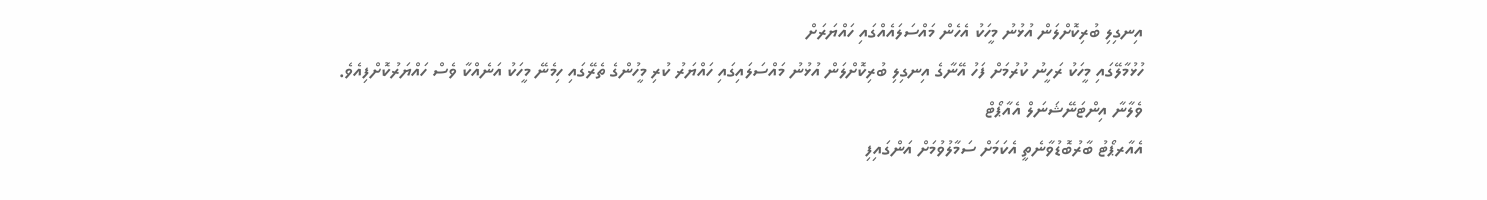އިނގިލި ބުރިކޮށްލަން އުޅުނު މީހަކު އެހެން މައްސަލައެއްގައި ހައްޔަރަށް
ހުޅުމާލޭގައި މީހަކު ރަހީނު ކުރުމަށް ފަހު އޭނާގެ އިނގިލި ބުރިކޮށްލަން އުޅުނު މައްސަލައިގައި ހައްޔަރު ކުރި މީހުންގެ ތެރޭގައި ހިމެނޭ މީހަކު އަނެއްކާ ވެސް ހައްޔަރުކޮށްފިއެވެ.
ވެލާނާ އިންޓަނޭޝަނަލް އެއާޕޯޓް
އެއާރޕޯޓު ބާރުބޮޑުވާނެތީ އެކަމަށް ސަމާލުވުމަށް އަންގައިފި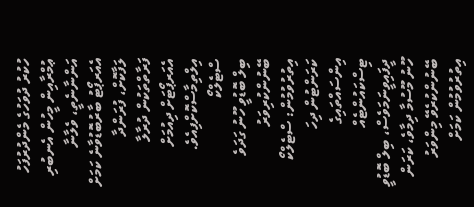ހުކުރު ދުވަހުގެ މެންދުރުފަހު ޢުމްރާއިން މީހުން އެނބުރި އަންނާނެތީ، ވެލާނާ އެއަރޕޯޓު ބާރުބޮޑުވާނެ ކަމަށް ލަފާކޮށް، ފުރަންދާ ފަރާތްތަކުން ދުރާލާ އެއަރޕޯޓަށް ދިއުމަށް އިލްތިމާސްކޮށްފިއެވެ.
ސްޓެލްކޯ
ބިލް ބޮޑުވީ ހޫނު ގަދަވެ ބޭނުންކުރިވަރު އިތުރުވުމުން: ސްޓެލްކޯ
ކަރަންޓުން ދިހަ އިންސައްތައިގެ ޓިސްކައުންޓެއް ދީފައިވީނަމަވެސް، ބިލް ބޮޑުވީ ހޫނު މޫސުމާ ދިމާވެ، ކަރަން ބޭނުންކުރެވޭ މިންވަރު އިތުރުވުމުން ކަމަށް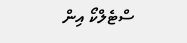ސްޓެލްކޯ އިން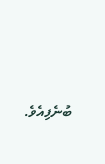ބުނެފިއެވެ.